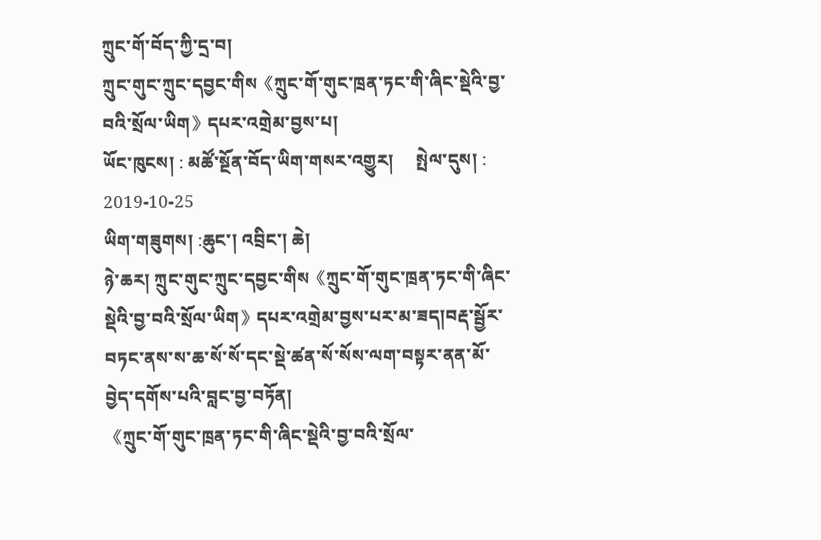ཀྲུང་གོ་བོད་ཀྱི་དྲ་བ།
ཀྲུང་གུང་ཀྲུང་དབྱང་གིས《ཀྲུང་གོ་གུང་ཁྲན་ཏང་གི་ཞིང་སྡེའི་བྱ་བའི་སྲོལ་ཡིག》དཔར་འགྲེམ་བྱས་པ།
ཡོང་ཁུངས། : མཚོ་སྔོན་བོད་ཡིག་གསར་འགྱུར།     སྤེལ་དུས། : 2019-10-25
ཡིག་གཟུགས། :ཆུང་། འབྲིང་། ཆེ།
ཉེ་ཆར། ཀྲུང་གུང་ཀྲུང་དབྱང་གིས《ཀྲུང་གོ་གུང་ཁྲན་ཏང་གི་ཞིང་སྡེའི་བྱ་བའི་སྲོལ་ཡིག》དཔར་འགྲེམ་བྱས་པར་མ་ཟད།བརྡ་སྦྱོར་བཏང་ནས་ས་ཆ་སོ་སོ་དང་སྡེ་ཚན་སོ་སོས་ལག་བསྟར་ནན་མོ་བྱེད་དགོས་པའི་བླང་བྱ་བཏོན།
《ཀྲུང་གོ་གུང་ཁྲན་ཏང་གི་ཞིང་སྡེའི་བྱ་བའི་སྲོལ་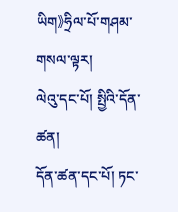ཡིག》ཧྲིལ་པོ་གཤམ་གསལ་ལྟར།
ལེའུ་དང་པོ། སྤྱིའི་དོན་ཚན།
དོན་ཚན་དང་པོ། ཏང་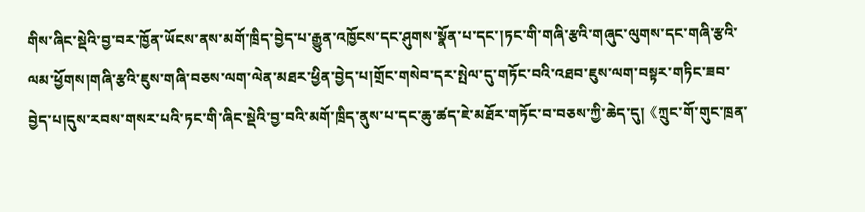གིས་ཞིང་སྡེའི་བྱ་བར་ཁྱོན་ཡོངས་ནས་མགོ་ཁྲིད་བྱེད་པ་རྒྱུན་འཁྱོངས་དང་ཤུགས་སྣོན་པ་དང་།ཏང་གི་གཞི་རྩའི་གཞུང་ལུགས་དང་གཞི་རྩའི་ལམ་ཕྱོགས།གཞི་རྩའི་ཇུས་གཞི་བཅས་ལག་ལེན་མཐར་ཕྱིན་བྱེད་པ།གྲོང་གསེབ་དར་སྤེལ་དུ་གཏོང་བའི་འཐབ་ཇུས་ལག་བསྟར་གཏིང་ཟབ་བྱེད་པ།དུས་རབས་གསར་པའི་ཏང་གི་ཞིང་སྡེའི་བྱ་བའི་མགོ་ཁྲིད་ནུས་པ་དང་ཆུ་ཚད་ཇེ་མཐོར་གཏོང་བ་བཅས་ཀྱི་ཆེད་དུ།《ཀྲུང་གོ་གུང་ཁྲན་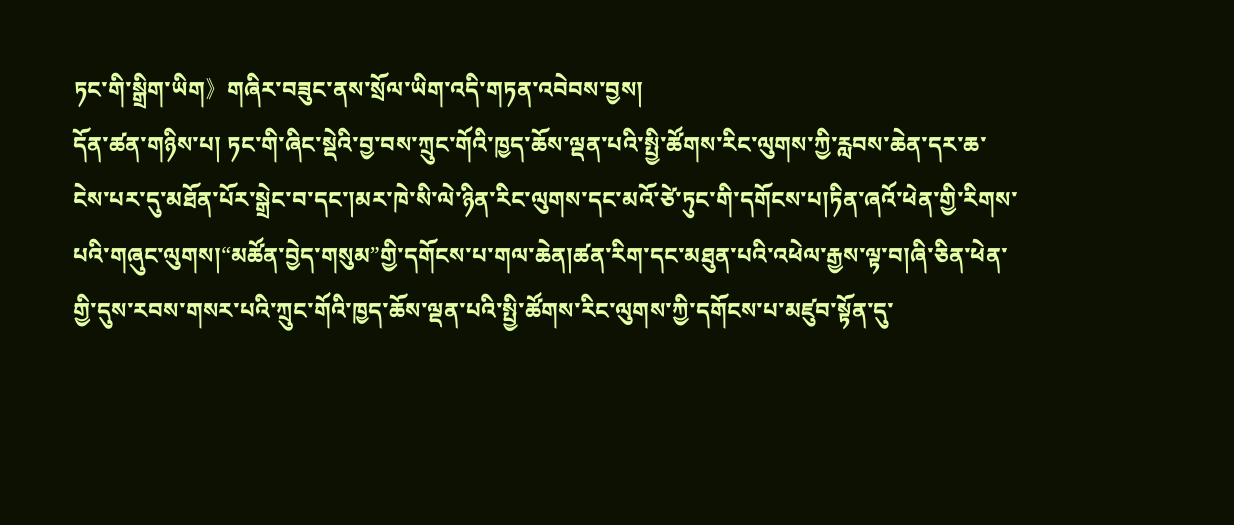ཏང་གི་སྒྲིག་ཡིག》གཞིར་བཟུང་ནས་སྲོལ་ཡིག་འདི་གཏན་འབེབས་བྱས།
དོན་ཚན་གཉིས་པ། ཏང་གི་ཞིང་སྡེའི་བྱ་བས་ཀྲུང་གོའི་ཁྱད་ཆོས་ལྡན་པའི་སྤྱི་ཚོགས་རིང་ལུགས་ཀྱི་རླབས་ཆེན་དར་ཆ་ངེས་པར་དུ་མཐོན་པོར་སྒྲེང་བ་དང་།མར་ཁེ་སི་ལེ་ཉིན་རིང་ལུགས་དང་མའོ་ཙེ་ཏུང་གི་དགོངས་པ།ཏིན་ཞའོ་ཕེན་གྱི་རིགས་པའི་གཞུང་ལུགས།“མཚོན་བྱེད་གསུམ”གྱི་དགོངས་པ་གལ་ཆེན།ཚན་རིག་དང་མཐུན་པའི་འཕེལ་རྒྱས་ལྟ་བ།ཞི་ཅིན་ཕེན་གྱི་དུས་རབས་གསར་པའི་ཀྲུང་གོའི་ཁྱད་ཆོས་ལྡན་པའི་སྤྱི་ཚོགས་རིང་ལུགས་ཀྱི་དགོངས་པ་མཛུབ་སྟོན་དུ་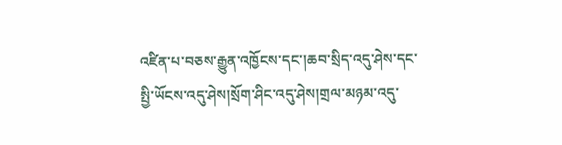འཛིན་པ་བཅས་རྒྱུན་འཁྱོངས་དང་།ཆབ་སྲིད་འདུ་ཤེས་དང་སྤྱི་ཡོངས་འདུ་ཤེས།སྲོག་ཤིང་འདུ་ཤེས།གྲལ་མཉམ་འདུ་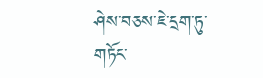ཤེས་བཅས་ཇེ་དྲག་ཏུ་གཏོང་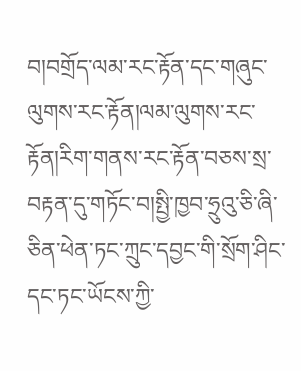བ།བགྲོད་ལམ་རང་རྟོན་དང་གཞུང་ལུགས་རང་རྟོན།ལམ་ལུགས་རང་རྟོན།རིག་གནས་རང་རྟོན་བཅས་སྲ་བརྟན་དུ་གཏོང་བ།སྤྱི་ཁྱབ་ཧྲུའུ་ཅི་ཞི་ཅིན་ཕེན་ཏང་ཀྲུང་དབྱང་གི་སྲོག་ཤིང་དང་ཏང་ཡོངས་ཀྱི་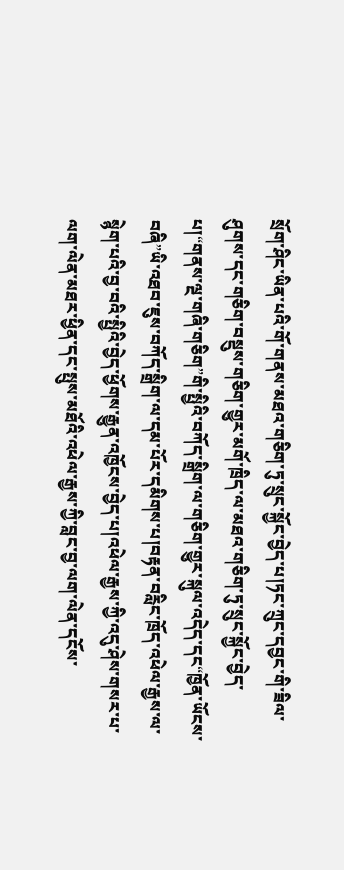སྲོག་ཤིང་ཡིན་པའི་གོ་གནས་མཐའ་གཅིག་ཏུ་སྲུང་སྐྱོང་བྱེད་པ།ཏང་ཀྲུང་དབྱང་གི་ཟིལ་ཤུགས་དང་གཅིག་བསྡུས་གཅིག་གྱུར་མགོ་ཁྲིད་ལ་མཐའ་གཅིག་ཏུ་སྲུང་སྐྱོང་བྱེད་པ།“གནས་ལྔ་གཞི་གཅིག”གི་སྤྱིའི་བཀོད་སྒྲིག་ལ་གཅིག་གྱུར་སྐུལ་འདེད་དང“ཁྱོན་ཡོངས་བཞི”ཡི་འཐབ་ཇུས་བཀོད་སྒྲིག་ལ་དམ་པོར་དམིགས་པ།བརྟན་བརླིང་ཁྲོད་འཕེལ་རྒྱས་ལ་སྙེག་པའི་བྱ་བའི་སྤྱིའི་བྱེད་ཕྱོགས་རྒྱུན་འཁྱོངས་བྱེད་པ།འཕེལ་རྒྱས་ཀྱི་འདུ་ཤེས་གསར་པ་ལག་ལེན་མཐར་ཕྱིན་དང་སྤུས་མཐོའི་འཕེལ་རྒྱས་ཀྱི་བླང་བྱ་ལག་ལེན་དངོས་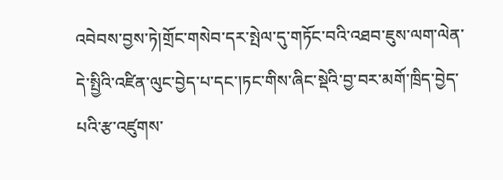འབེབས་བྱས་ཏེ།གྲོང་གསེབ་དར་སྤེལ་དུ་གཏོང་བའི་འཐབ་ཇུས་ལག་ལེན་དེ་སྤྱིའི་འཛིན་ལུང་བྱེད་པ་དང་།ཏང་གིས་ཞིང་སྡེའི་བྱ་བར་མགོ་ཁྲིད་བྱེད་པའི་རྩ་འཛུགས་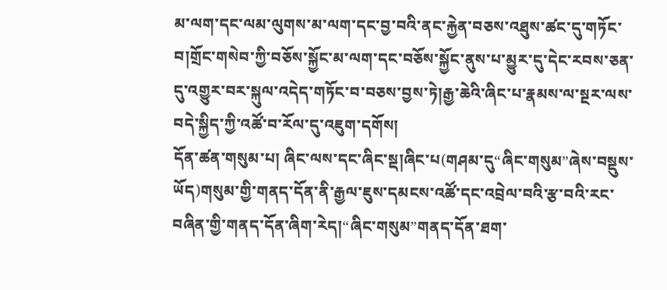མ་ལག་དང་ལམ་ལུགས་མ་ལག་དང་བྱ་བའི་ནང་རྐྱེན་བཅས་འཐུས་ཚང་དུ་གཏོང་བ།གྲོང་གསེབ་ཀྱི་བཅོས་སྐྱོང་མ་ལག་དང་བཅོས་སྐྱོང་ནུས་པ་མྱུར་དུ་དེང་རབས་ཅན་དུ་འགྱུར་བར་སྐུལ་འདེད་གཏོང་བ་བཅས་བྱས་ཏེ།རྒྱ་ཆེའི་ཞིང་པ་རྣམས་ལ་སྔར་ལས་བདེ་སྐྱིད་ཀྱི་འཚོ་བ་རོལ་དུ་འཇུག་དགོས།
དོན་ཚན་གསུམ་པ། ཞིང་ལས་དང་ཞིང་སྡ།ཞིང་པ(གཤམ་དུ“ཞིང་གསུམ”ཞེས་བསྡུས་ཡོད)གསུམ་གྱི་གནད་དོན་ནི་རྒྱལ་ཇུས་དམངས་འཚོ་དང་འབྲེལ་བའི་རྩ་བའི་རང་བཞིན་གྱི་གནད་དོན་ཞིག་རེད།“ཞིང་གསུམ”གནད་དོན་ཐག་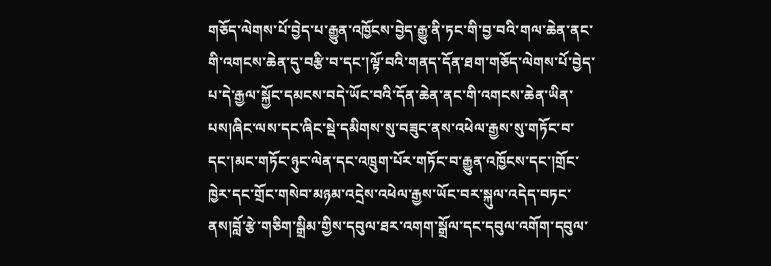གཅོད་ལེགས་པོ་བྱེད་པ་རྒྱུན་འཁྱོངས་བྱེད་རྒྱུ་ནི་ཏང་གི་བྱ་བའི་གལ་ཆེན་ནང་གི་འགངས་ཆེན་དུ་བརྩི་བ་དང་།ལྟོ་བའི་གནད་དོན་ཐག་གཅོད་ལེགས་པོ་བྱེད་པ་དེ་རྒྱལ་སྐྱོང་དམངས་བདེ་ཡོང་བའི་དོན་ཆེན་ནང་གི་འགངས་ཆེན་ཡིན་པས།ཞིང་ལས་དང་ཞིང་སྡེ་དམིགས་སུ་བཟུང་ནས་འཕེལ་རྒྱས་སུ་གཏོང་བ་དང་།མང་གཏོང་ཉུང་ལེན་དང་འཁྲུག་པོར་གཏོང་བ་རྒྱུན་འཁྱོངས་དང་།གྲོང་ཁྱེར་དང་གྲོང་གསེབ་མཉམ་འདྲེས་འཕེལ་རྒྱས་ཡོང་བར་སྐུལ་འདེད་བཏང་ནས།བློ་རྩེ་གཅིག་སྒྲིམ་གྱིས་དབུལ་ཐར་འགག་སྒྲོལ་དང་དབུལ་འགོག་དབུལ་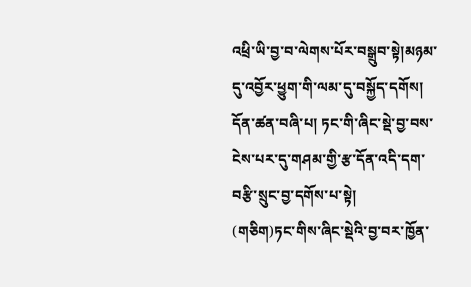འཕྲི་ཡི་བྱ་བ་ལེགས་པོར་བསྒྲུབ་སྟེ།མཉམ་དུ་འབྱོར་ཕྱུག་གི་ལམ་དུ་བསྐྱོད་དགོས།
དོན་ཚན་བཞི་པ། ཏང་གི་ཞིང་སྡེ་བྱ་བས་ངེས་པར་དུ་གཤམ་གྱི་རྩ་དོན་འདི་དག་བརྩི་སྲུང་བྱ་དགོས་པ་སྟེ།
(གཅིག)ཏང་གིས་ཞིང་སྡེའི་བྱ་བར་ཁྱོན་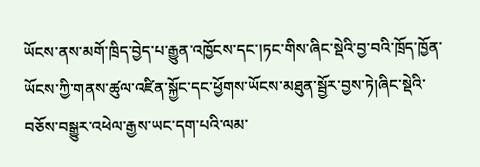ཡོངས་ནས་མགོ་ཁྲིད་བྱེད་པ་རྒྱུན་འཁྱོངས་དང་།ཏང་གིས་ཞིང་སྡེའི་བྱ་བའི་ཁྲོད་ཁྱོན་ཡོངས་ཀྱི་གནས་ཚུལ་འཛིན་སྐྱོང་དང་ཕྱོགས་ཡོངས་མཐུན་སྦྱོར་བྱས་ཏེ།ཞིང་སྡེའི་བཅོས་བསྒྱུར་འཕེལ་རྒྱས་ཡང་དག་པའི་ལམ་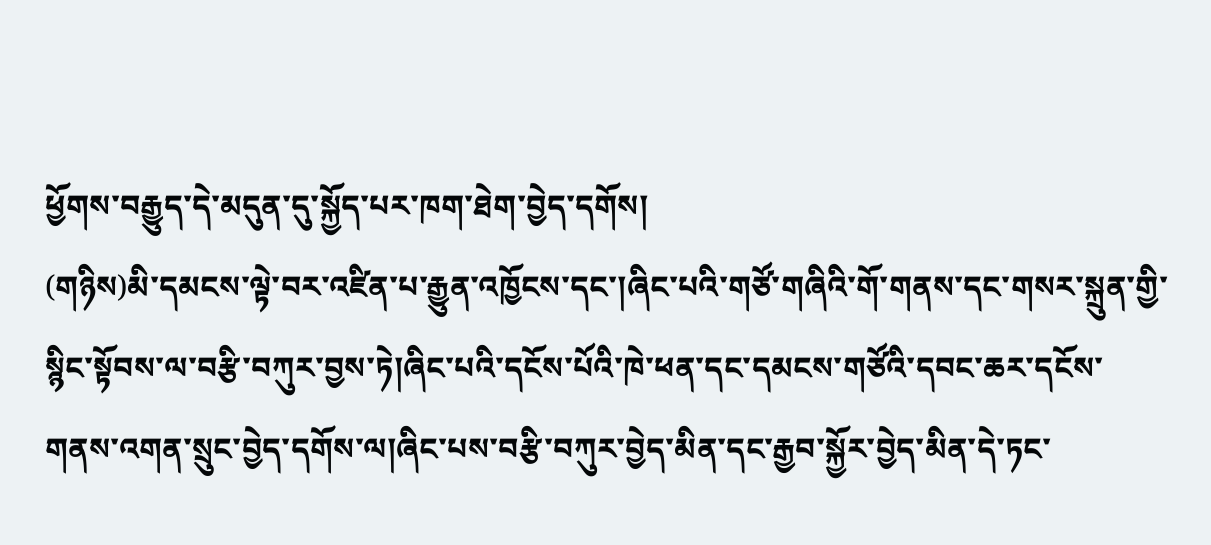ཕྱོགས་བརྒྱུད་དེ་མདུན་དུ་སྐྱོད་པར་ཁག་ཐེག་བྱེད་དགོས།
(གཉིས)མི་དམངས་ལྟེ་བར་འཛིན་པ་རྒྱུན་འཁྱོངས་དང་།ཞིང་པའི་གཙོ་གཞིའི་གོ་གནས་དང་གསར་སྐྲུན་གྱི་སྙིང་སྟོབས་ལ་བརྩི་བཀུར་བྱས་ཏེ།ཞིང་པའི་དངོས་པོའི་ཁེ་ཕན་དང་དམངས་གཙོའི་དབང་ཆར་དངོས་གནས་འགན་སྲུང་བྱེད་དགོས་ལ།ཞིང་པས་བརྩི་བཀུར་བྱེད་མིན་དང་རྒྱབ་སྐྱོར་བྱེད་མིན་དེ་ཏང་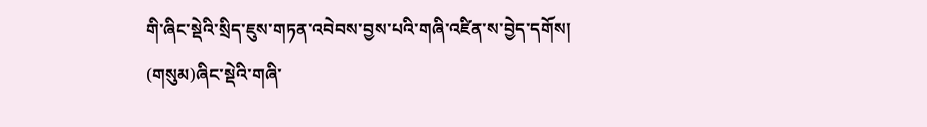གི་ཞིང་སྡེའི་སྲིད་ཇུས་གཏན་འབེབས་བྱས་པའི་གཞི་འཛིན་ས་བྱེད་དགོས།
(གསུམ)ཞིང་སྡེའི་གཞི་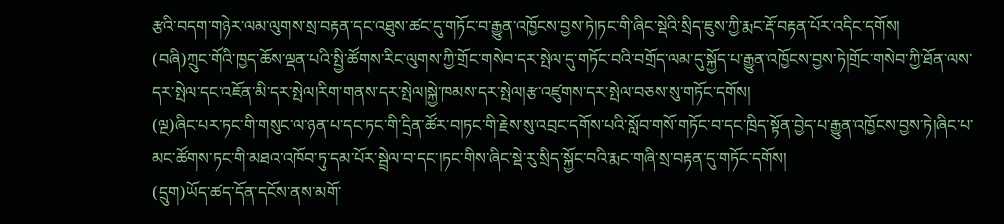རྩའི་བདག་གཉེར་ལམ་ལུགས་སྲ་བརྟན་དང་འཐུས་ཚང་དུ་གཏོང་བ་རྒྱུན་འཁྱོངས་བྱས་ཏེ།ཏང་གི་ཞིང་སྡེའི་སྲིད་ཇུས་ཀྱི་རྨང་རྡོ་བརྟན་པོར་འདིང་དགོས།
(བཞི)ཀྲུང་གོའི་ཁྱད་ཆོས་ལྡན་པའི་སྤྱི་ཚོགས་རིང་ལུགས་ཀྱི་གྲོང་གསེབ་དར་སྤེལ་དུ་གཏོང་བའི་བགྲོད་ལམ་དུ་སྐྱོད་པ་རྒྱུན་འཁྱོངས་བྱས་ཏེ།གྲོང་གསེབ་ཀྱི་ཐོན་ལས་དར་སྤེལ་དང་འཇོན་མི་དར་སྤེལ།རིག་གནས་དར་སྤེལ།སྐྱེ་ཁམས་དར་སྤེལ།རྩ་འཛུགས་དར་སྤེལ་བཅས་སུ་གཏོང་དགོས།
(ལྔ)ཞིང་པར་ཏང་གི་གསུང་ལ་ཉན་པ་དང་ཏང་གི་དྲིན་ཚོར་བ།ཏང་གི་རྗེས་སུ་འབྲང་དགོས་པའི་སློབ་གསོ་གཏོང་བ་དང་ཁྲིད་སྟོན་བྱེད་པ་རྒྱུན་འཁྱོངས་བྱས་ཏེ།ཞིང་པ་མང་ཚོགས་ཏང་གི་མཐའ་འཁོབ་ཏུ་དམ་པོར་སྦྲེལ་བ་དང་།ཏང་གིས་ཞིང་སྡེ་རུ་སྲིད་སྐྱོང་བའི་རྨང་གཞི་སྲ་བརྟན་དུ་གཏོང་དགོས།
(དྲུག)ཡོད་ཚད་དོན་དངོས་ནས་མགོ་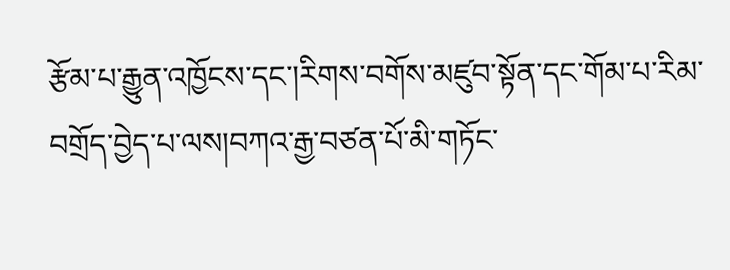རྩོམ་པ་རྒྱུན་འཁྱོངས་དང་།རིགས་བགོས་མཛུབ་སྟོན་དང་གོམ་པ་རིམ་བགྲོད་བྱེད་པ་ལས།བཀའ་རྒྱ་བཙན་པོ་མི་གཏོང་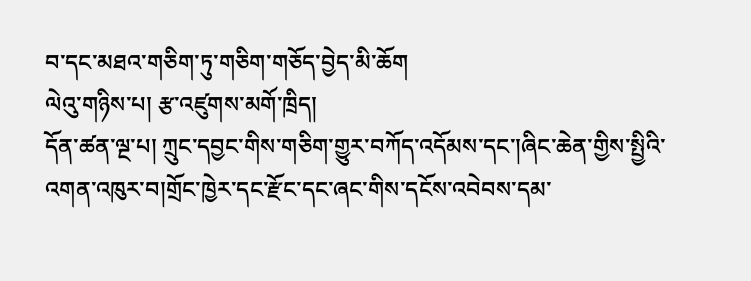བ་དང་མཐའ་གཅིག་ཏུ་གཅིག་གཅོད་བྱེད་མི་ཆོག
ལེའུ་གཉིས་པ། རྩ་འཛུགས་མགོ་ཁྲིད།
དོན་ཚན་ལྔ་པ། ཀྲུང་དབྱང་གིས་གཅིག་གྱུར་བཀོད་འདོམས་དང་།ཞིང་ཆེན་གྱིས་སྤྱིའི་འགན་འཁུར་བ།གྲོང་ཁྱེར་དང་རྫོང་དང་ཞང་གིས་དངོས་འབེབས་དམ་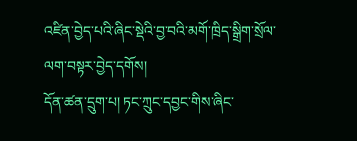འཛིན་བྱེད་པའི་ཞིང་སྡེའི་བྱ་བའི་མགོ་ཁྲིད་སྒྲིག་སྲོལ་ལག་བསྟར་བྱེད་དགོས།
དོན་ཚན་དྲུག་པ། ཏང་ཀྲུང་དབྱང་གིས་ཞིང་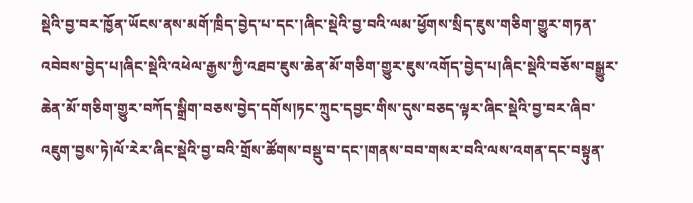སྡེའི་བྱ་བར་ཁྱོན་ཡོངས་ནས་མགོ་ཁྲིད་བྱེད་པ་དང་།ཞིང་སྡེའི་བྱ་བའི་ལམ་ཕྱོགས་སྲིད་ཇུས་གཅིག་གྱུར་གཏན་འབེབས་བྱེད་པ།ཞིང་སྡེའི་འཕེལ་རྒྱས་ཀྱི་འཐབ་ཇུས་ཆེན་མོ་གཅིག་གྱུར་ཇུས་འགོད་བྱེད་པ།ཞིང་སྡེའི་བཅོས་བསྒྱུར་ཆེན་མོ་གཅིག་གྱུར་བཀོད་སྒྲིག་བཅས་བྱེད་དགོས།ཏང་ཀྲུང་དབྱང་གིས་དུས་བཅད་ལྟར་ཞིང་སྡེའི་བྱ་བར་ཞིབ་འཇུག་བྱས་ཏེ།ལོ་རེར་ཞིང་སྡེའི་བྱ་བའི་གྲོས་ཚོགས་བསྡུ་བ་དང་།གནས་བབ་གསར་བའི་ལས་འགན་དང་བསྟུན་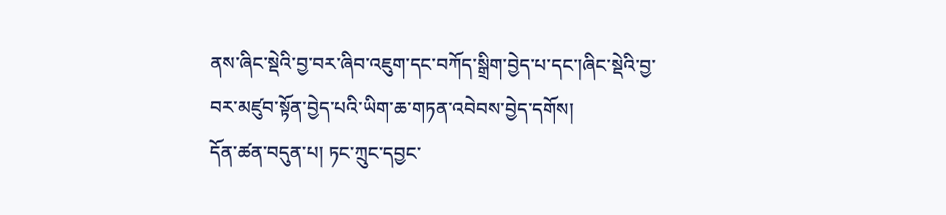ནས་ཞིང་སྡེའི་བྱ་བར་ཞིབ་འཇུག་དང་བཀོད་སྒྲིག་བྱེད་པ་དང་།ཞིང་སྡེའི་བྱ་བར་མཛུབ་སྟོན་བྱེད་པའི་ཡིག་ཆ་གཏན་འབེབས་བྱེད་དགོས།
དོན་ཚན་བདུན་པ། ཏང་ཀྲུང་དབྱང་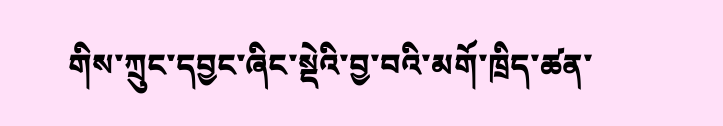གིས་ཀྲུང་དབྱང་ཞིང་སྡེའི་བྱ་བའི་མགོ་ཁྲིད་ཚན་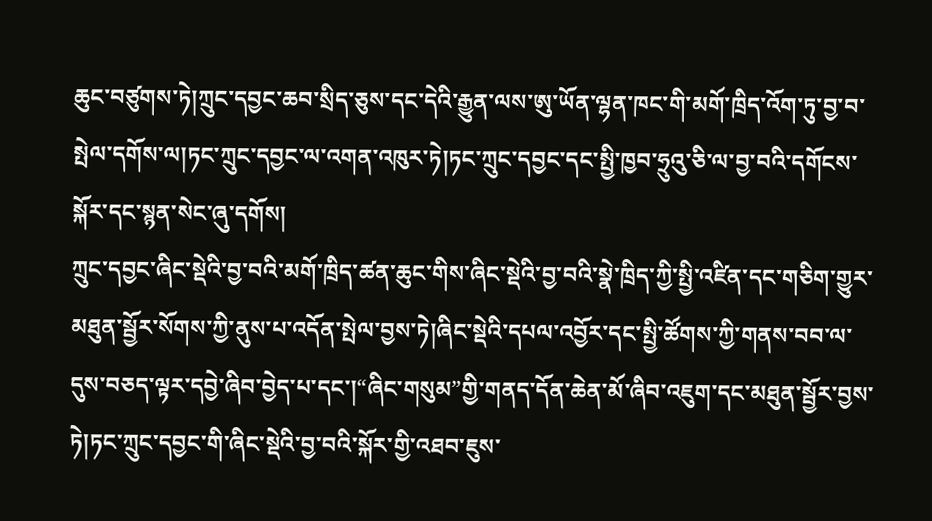ཆུང་བཙུགས་ཏེ།ཀྲུང་དབྱང་ཆབ་སྲིད་ཅུས་དང་དེའི་རྒྱུན་ལས་ཨུ་ཡོན་ལྷན་ཁང་གི་མགོ་ཁྲིད་འོག་ཏུ་བྱ་བ་སྤེལ་དགོས་ལ།ཏང་ཀྲུང་དབྱང་ལ་འགན་འཁུར་ཏེ།ཏང་ཀྲུང་དབྱང་དང་སྤྱི་ཁྱབ་ཧྲུའུ་ཅི་ལ་བྱ་བའི་དགོངས་སྐོར་དང་སྙན་སེང་ཞུ་དགོས།
ཀྲུང་དབྱང་ཞིང་སྡེའི་བྱ་བའི་མགོ་ཁྲིད་ཚན་ཆུང་གིས་ཞིང་སྡེའི་བྱ་བའི་སྣེ་ཁྲིད་ཀྱི་སྤྱི་འཛིན་དང་གཅིག་གྱུར་མཐུན་སྦྱོར་སོགས་ཀྱི་ནུས་པ་འདོན་སྤེལ་བྱས་ཏེ།ཞིང་སྡེའི་དཔལ་འབྱོར་དང་སྤྱི་ཚོགས་ཀྱི་གནས་བབ་ལ་དུས་བཅད་ལྟར་དབྱེ་ཞིབ་བྱེད་པ་དང་།“ཞིང་གསུམ”གྱི་གནད་དོན་ཆེན་མོ་ཞིབ་འཇུག་དང་མཐུན་སྦྱོར་བྱས་ཏེ།ཏང་ཀྲུང་དབྱང་གི་ཞིང་སྡེའི་བྱ་བའི་སྐོར་གྱི་འཐབ་ཇུས་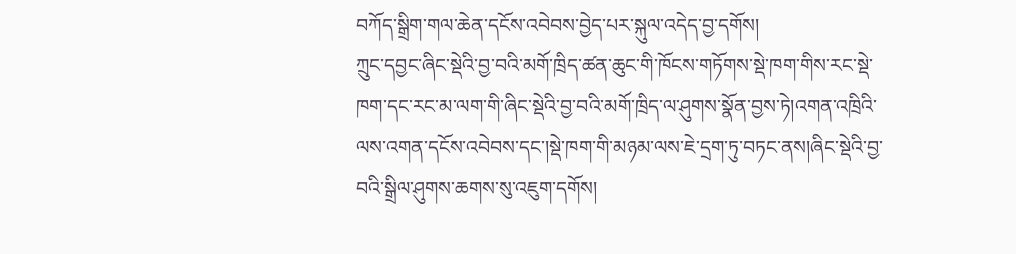བཀོད་སྒྲིག་གལ་ཆེན་དངོས་འབེབས་བྱེད་པར་སྐུལ་འདེད་བྱ་དགོས།
ཀྲུང་དབྱང་ཞིང་སྡེའི་བྱ་བའི་མགོ་ཁྲིད་ཚན་ཆུང་གི་ཁོངས་གཏོགས་སྡེ་ཁག་གིས་རང་སྡེ་ཁག་དང་རང་མ་ལག་གི་ཞིང་སྡེའི་བྱ་བའི་མགོ་ཁྲིད་ལ་ཤུགས་སྣོན་བྱས་ཏེ།འགན་འཁྲིའི་ལས་འགན་དངོས་འབེབས་དང་།སྡེ་ཁག་གི་མཉམ་ལས་ཇེ་དྲག་ཏུ་བཏང་ནས།ཞིང་སྡེའི་བྱ་བའི་སྒྲིལ་ཤུགས་ཆགས་སུ་འཇུག་དགོས།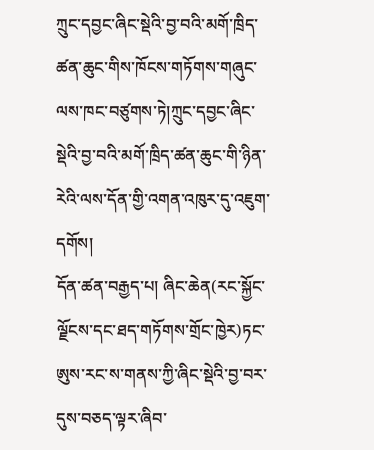ཀྲུང་དབྱང་ཞིང་སྡེའི་བྱ་བའི་མགོ་ཁྲིད་ཚན་ཆུང་གིས་ཁོངས་གཏོགས་གཞུང་ལས་ཁང་བཙུགས་ཏེ།ཀྲུང་དབྱང་ཞིང་སྡེའི་བྱ་བའི་མགོ་ཁྲིད་ཚན་ཆུང་གི་ཉིན་རེའི་ལས་དོན་གྱི་འགན་འཁུར་དུ་འཇུག་དགོས།
དོན་ཚན་བརྒྱད་པ། ཞིང་ཆེན(རང་སྐྱོང་ལྗོངས་དང་ཐད་གཏོགས་གྲོང་ཁྱེར)ཏང་ཨུས་རང་ས་གནས་ཀྱི་ཞིང་སྡེའི་བྱ་བར་དུས་བཅད་ལྟར་ཞིབ་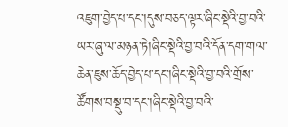འཇུག་བྱེད་པ་དང་།དུས་བཅད་ལྟར་ཞིང་སྡེའི་བྱ་བའི་ཡར་ཞུ་ལ་མཉན་ཏེ།ཞིང་སྡེའི་བྱ་བའི་དོན་དག་གལ་ཆེན་ཇུས་ཆོད་བྱེད་པ་དང་།ཞིང་སྡེའི་བྱ་བའི་གྲོས་ཚོགས་བསྡུ་བ་དང་།ཞིང་སྡེའི་བྱ་བའི་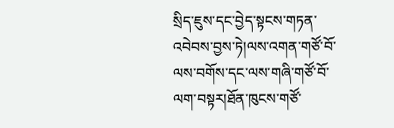སྲིད་ཇུས་དང་བྱེད་སྟངས་གཏན་འབེབས་བྱས་ཏེ།ལས་འགན་གཙོ་བོ་ལས་བགོས་དང་ལས་གཞི་གཙོ་བོ་ལག་བསྟར།ཐོན་ཁུངས་གཙོ་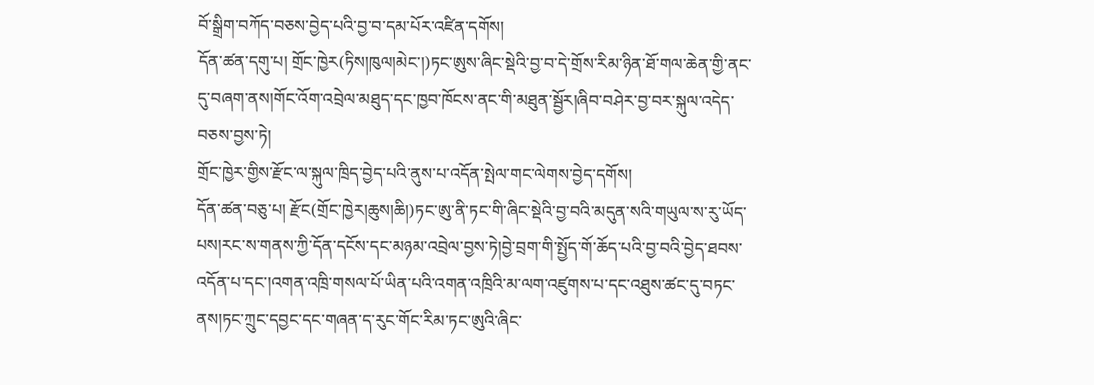བོ་སྒྲིག་བཀོད་བཅས་བྱེད་པའི་བྱ་བ་དམ་པོར་འཛིན་དགོས།
དོན་ཚན་དགུ་པ། གྲོང་ཁྱེར(ཏིས།ཁུལ།མེང་།)ཏང་ཨུས་ཞིང་སྡེའི་བྱ་བ་དེ་གྲོས་རིམ་ཉིན་ཐོ་གལ་ཆེན་གྱི་ནང་དུ་བཞག་ནས།གོང་འོག་འབྲེལ་མཐུད་དང་ཁྱབ་ཁོངས་ནང་གི་མཐུན་སྦྱོར།ཞིབ་བཤེར་བྱ་བར་སྐུལ་འདེད་བཅས་བྱས་ཏེ།
གྲོང་ཁྱེར་གྱིས་རྫོང་ལ་སྐུལ་ཁྲིད་བྱེད་པའི་ནུས་པ་འདོན་སྤེལ་གང་ལེགས་བྱེད་དགོས།
དོན་ཚན་བཅུ་པ། རྫོང(གྲོང་ཁྱེར།ཆུས།ཆི།)ཏང་ཨུ་ནི་ཏང་གི་ཞིང་སྡེའི་བྱ་བའི་མདུན་སའི་གཡུལ་ས་རུ་ཡོད་པས།རང་ས་གནས་ཀྱི་དོན་དངོས་དང་མཉམ་འབྲེལ་བྱས་ཏེ།བྱེ་བྲག་གི་སྤྱོད་གོ་ཆོད་པའི་བྱ་བའི་བྱེད་ཐབས་འདོན་པ་དང་།འགན་འཁྲི་གསལ་པོ་ཡིན་པའི་འགན་འཁྲིའི་མ་ལག་འཛུགས་པ་དང་འཐུས་ཚང་དུ་བཏང་ནས།ཏང་ཀྲུང་དབྱང་དང་གཞན་ད་རུང་གོང་རིམ་ཏང་ཨུའི་ཞིང་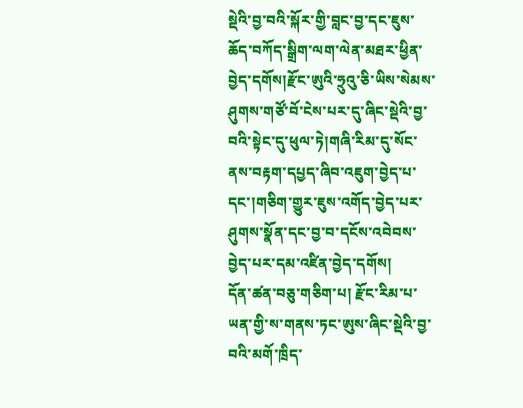སྡེའི་བྱ་བའི་སྐོར་གྱི་བླང་བྱ་དང་ཇུས་ཆོད་བཀོད་སྒྲིག་ལག་ལེན་མཐར་ཕྱིན་བྱེད་དགོས།རྫོང་ཨུའི་ཧྲུའུ་ཅི་ཡིས་སེམས་ཤུགས་གཙོ་བོ་ངེས་པར་དུ་ཞིང་སྡེའི་བྱ་བའི་སྟེང་དུ་ཕུལ་ཏེ།གཞི་རིམ་དུ་སོང་ནས་བརྟག་དཔྱད་ཞིབ་འཇུག་བྱེད་པ་དང་།གཅིག་གྱུར་ཇུས་འགོད་བྱེད་པར་ཤུགས་སྣོན་དང་བྱ་བ་དངོས་འབེབས་བྱེད་པར་དམ་འཛིན་བྱེད་དགོས།
དོན་ཚན་བཅུ་གཅིག་པ། རྫོང་རིམ་པ་ཡན་གྱི་ས་གནས་ཏང་ཨུས་ཞིང་སྡེའི་བྱ་བའི་མགོ་ཁྲིད་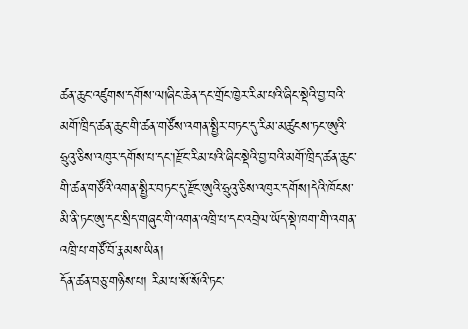ཚན་ཆུང་འཛུགས་དགོས་ལ།ཞིང་ཆེན་དང་གྲོང་ཁྱེར་རིམ་པའི་ཞིང་སྡེའི་བྱ་བའི་མགོ་ཁྲིད་ཚན་ཆུང་གི་ཚན་གཙོས་འགན་སྤྱིར་བཏང་དུ་རིམ་མཚུངས་ཏང་ཨུའི་ཧྲུའུ་ཅིས་འཁུར་དགོས་པ་དང་།རྫོང་རིམ་པའི་ཞིང་སྡེའི་བྱ་བའི་མགོ་ཁྲིད་ཚན་ཆུང་གི་ཚན་གཙོའི་འགན་སྤྱིར་བཏང་དུ་རྫོང་ཨུའི་ཧྲུའུ་ཅིས་འཁུར་དགོས།དེའི་ཁོངས་མི་ནི་ཏང་ཨུ་དང་སྲིད་གཞུང་གི་འགན་འཁྲི་པ་དང་འབྲེལ་ཡོད་སྡེ་ཁག་གི་འགན་འཁྲི་པ་གཙོ་བོ་རྣམས་ཡིན།
དོན་ཚན་བཅུ་གཉིས་པ། རིམ་པ་སོ་སོའི་ཏང་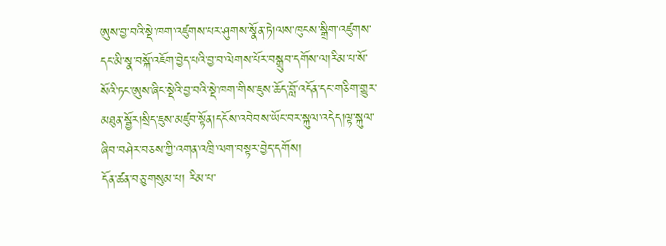ཨུས་བྱ་བའི་སྡེ་ཁག་འཛུགས་པར་ཤུགས་སྣོན་ཏེ།ལས་ཁུངས་སྒྲིག་འཛུགས་དང་མི་སྣ་བསྐོ་འཇོག་བྱེད་པའི་བྱ་བ་ལེགས་པོར་བསྒྲུབ་དགོས་ལ།རིམ་པ་སོ་སོའི་ཏང་ཨུས་ཞིང་སྡེའི་བྱ་བའི་སྡེ་ཁག་གིས་ཇུས་ཆོད་བློ་འདོན་དང་གཅིག་གྱུར་མཐུན་སྦྱོར།སྲིད་ཇུས་མཛུབ་སྟོན།དངོས་འབེབས་ཡོང་བར་སྐུལ་འདེད།ལྟ་སྐུལ་ཞིབ་བཤེར་བཅས་ཀྱི་འགན་འཁྲི་ལག་བསྟར་བྱེད་དགོས།
དོན་ཚན་བཅུ་གསུམ་པ། རིམ་པ་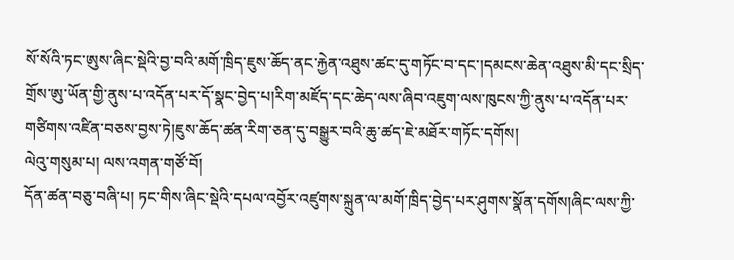སོ་སོའི་ཏང་ཨུས་ཞིང་སྡེའི་བྱ་བའི་མགོ་ཁྲིད་ཇུས་ཆོད་ནང་རྐྱེན་འཐུས་ཚང་དུ་གཏོང་བ་དང་།དམངས་ཆེན་འཐུས་མི་དང་སྲིད་གྲོས་ཨུ་ཡོན་གྱི་ནུས་པ་འདོན་པར་དོ་སྣང་བྱེད་པ།རིག་མཛོད་དང་ཆེད་ལས་ཞིབ་འཇུག་ལས་ཁུངས་ཀྱི་ནུས་པ་འདོན་པར་གཙིགས་འཛིན་བཅས་བྱས་ཏེ།ཇུས་ཆོད་ཚན་རིག་ཅན་དུ་བསྒྱུར་བའི་ཆུ་ཚད་ཇེ་མཐོར་གཏོང་དགོས།
ལེའུ་གསུམ་པ། ལས་འགན་གཙོ་བོ།
དོན་ཚན་བཅུ་བཞི་པ། ཏང་གིས་ཞིང་སྡེའི་དཔལ་འབྱོར་འཛུགས་སྐྲུན་ལ་མགོ་ཁྲིད་བྱེད་པར་ཤུགས་སྣོན་དགོས།ཞིང་ལས་ཀྱི་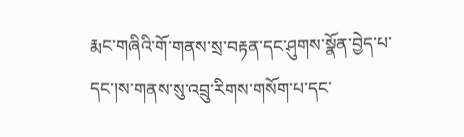རྨང་གཞིའི་གོ་གནས་སྲ་བརྟན་དང་ཤུགས་སྣོན་བྱེད་པ་དང་།ས་གནས་སུ་འབྲུ་རིགས་གསོག་པ་དང་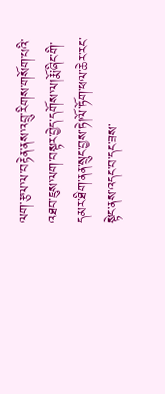ལག་རྩལ་ལ་བརྟེན་ནས་འབྲུ་རིགས་གསོག་པའི་འཐབ་ཇུས་ལག་བསྟར་བྱེད་དགོས་ལ།རྨོ་ཞིང་གི་དམར་ཐིག་ནན་སྲུང་བྱས་ཏེ།ལོ་ཏོག་ཕལ་ཆེར་རང་སྟེང་ནས་འདང་བ་དང་ཟས་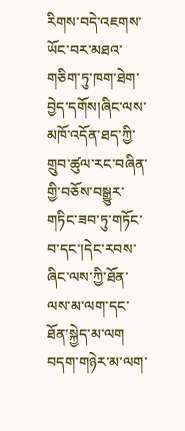རིགས་བདེ་འཇགས་ཡོང་བར་མཐའ་གཅིག་ཏུ་ཁག་ཐེག་བྱེད་དགོས།ཞིང་ལས་མཁོ་འདོན་ཐད་ཀྱི་གྲུབ་ཚུལ་རང་བཞིན་གྱི་བཅོས་བསྒྱུར་གཏིང་ཟབ་ཏུ་གཏོང་བ་དང་།དེང་རབས་ཞིང་ལས་ཀྱི་ཐོན་ལས་མ་ལག་དང་ཐོན་སྐྱེད་མ་ལག བདག་གཉེར་མ་ལག་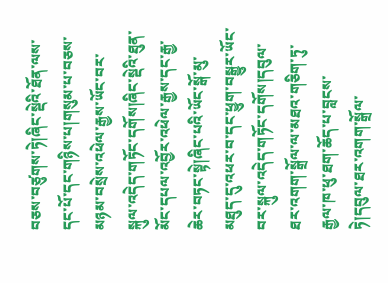བཅས་བཙུགས་ཏེ།ཞིང་སྡེའི་ཐོན་ལས་དང་པོ་དང་གཉིས་པ།གསུམ་པ་བཅས་མཉམ་བསྲེས་འཕེལ་རྒྱས་ཡོང་བར་སྐུལ་འདེད་གཏོང་དགོས།ཞིང་སྡེའི་ཐུན་མོང་དཔལ་འབྱོར་འཕེལ་རྒྱས་དང་རྒྱ་ཆེར་བཏང་སྟེ།ཞིང་པའི་ཡོང་སྒོ་མུ་མཐུད་དུ་འཕར་བ་དང་ཕྱུག་བསྒྱུར་ཡོང་བར་སྐུལ་འདེད་གཏོང་དགོས།དབུལ་ཐར་འགག་སྒྲོལ་ལ་མཐའ་གཅིག་ཏུ་རྒྱལ་ཁ་ཕུ་ཐག་ཆོད་པ་བླངས་ཏེ།དབུལ་ཐར་འགག་སྒྲོལ་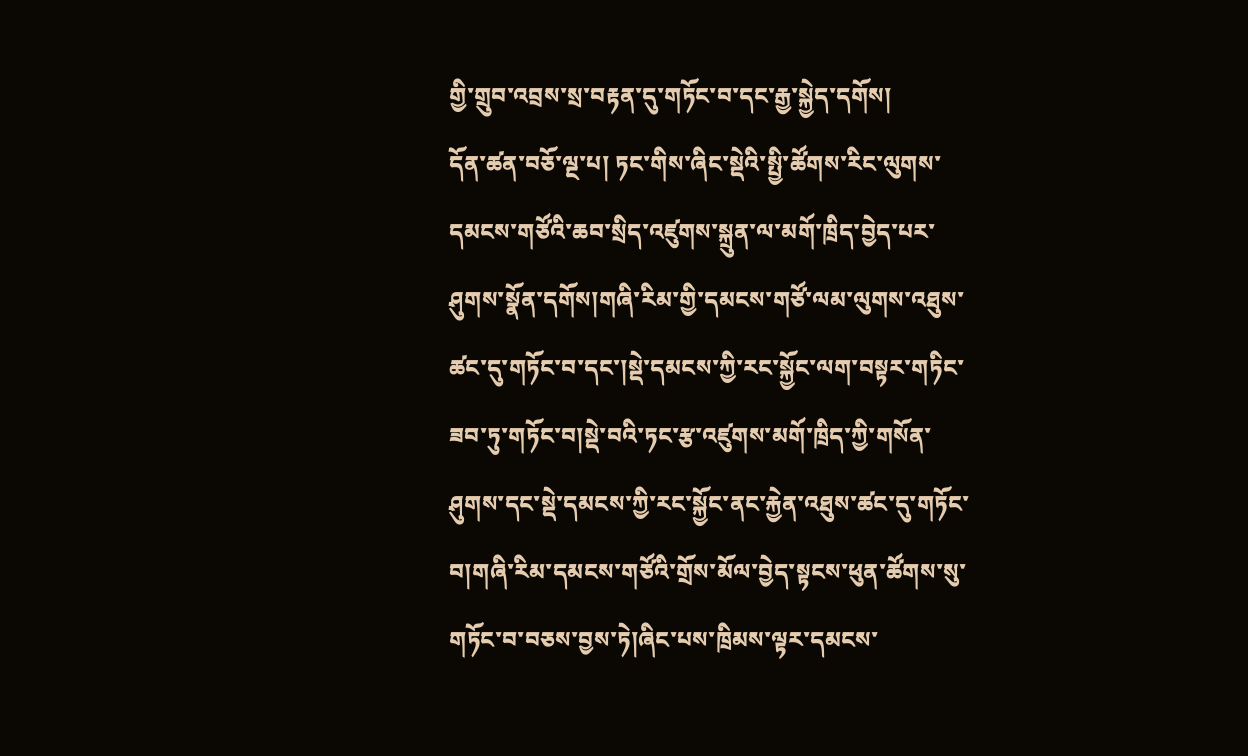གྱི་གྲུབ་འབྲས་སྲ་བརྟན་དུ་གཏོང་བ་དང་རྒྱ་སྐྱེད་དགོས།
དོན་ཚན་བཅོ་ལྔ་པ། ཏང་གིས་ཞིང་སྡེའི་སྤྱི་ཚོགས་རིང་ལུགས་དམངས་གཙོའི་ཆབ་སྲིད་འཛུགས་སྐྲུན་ལ་མགོ་ཁྲིད་བྱེད་པར་ཤུགས་སྣོན་དགོས།གཞི་རིམ་གྱི་དམངས་གཙོ་ལམ་ལུགས་འཐུས་ཚང་དུ་གཏོང་བ་དང་།སྡེ་དམངས་ཀྱི་རང་སྐྱོང་ལག་བསྟར་གཏིང་ཟབ་ཏུ་གཏོང་བ།སྡེ་བའི་ཏང་རྩ་འཛུགས་མགོ་ཁྲིད་ཀྱི་གསོན་ཤུགས་དང་སྡེ་དམངས་ཀྱི་རང་སྐྱོང་ནང་རྐྱེན་འཐུས་ཚང་དུ་གཏོང་བ།གཞི་རིམ་དམངས་གཙོའི་གྲོས་མོལ་བྱེད་སྟངས་ཕུན་ཚོགས་སུ་གཏོང་བ་བཅས་བྱས་ཏེ།ཞིང་པས་ཁྲིམས་ལྟར་དམངས་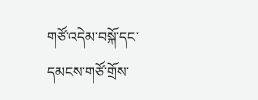གཙོ་འདེམ་བསྐོ་དང་དམངས་གཙོ་གྲོས་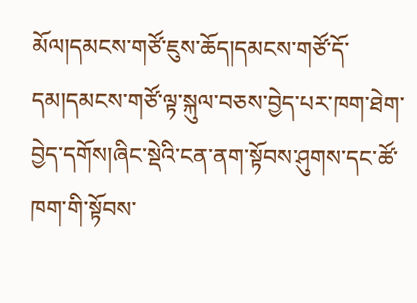མོལ།དམངས་གཙོ་ཇུས་ཆོད།དམངས་གཙོ་དོ་དམ།དམངས་གཙོ་ལྟ་སྐུལ་བཅས་བྱེད་པར་ཁག་ཐེག་བྱེད་དགོས།ཞིང་སྡེའི་ངན་ནག་སྟོབས་ཤུགས་དང་ཚོ་ཁག་གི་སྟོབས་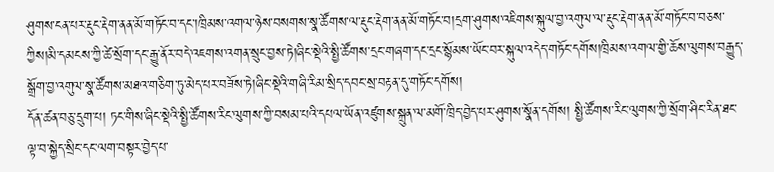ཤུགས་ངན་པར་རྡུང་རྡེག་ནན་མོ་གཏོང་བ་དང་།ཁྲིམས་འགལ་ཉེས་བསགས་སྣ་ཚོགས་ལ་རྡུང་རྡེག་ནན་མོ་གཏོང་བ།དྲག་ཤུགས་འཇིགས་སྐུལ་བྱ་འགུལ་ལ་རྡུང་རྡེག་ནན་མོ་གཏོང་བ་བཅས་ཀྱིས།མི་དམངས་ཀྱི་ཚེ་སྲོག་དང་རྒྱུ་ནོར་བདེ་འཇགས་འགན་སྲུང་བྱས་ཏེ།ཞིང་སྡེའི་སྤྱི་ཚོགས་དྲང་གཞག་དང་དྲང་སྙོམས་ཡོང་བར་སྐུལ་འདེད་གཏོང་དགོས།ཁྲིམས་འགལ་གྱི་ཆོས་ལུགས་བརྒྱུད་སྒྲོག་བྱ་འགུལ་སྣ་ཚོགས་མཐའ་གཅིག་ཏུ་མེད་པར་བཟོས་ཏེ།ཞིང་སྡེའི་གཞི་རིམ་སྲིད་དབང་སྲ་བརྟན་དུ་གཏོང་དགོས།
དོན་ཚན་བཅུ་དྲུག་པ། ཏང་གིས་ཞིང་སྡེའི་སྤྱི་ཚོགས་རིང་ལུགས་ཀྱི་བསམ་པའི་དཔལ་ཡོན་འཛུགས་སྐྲུན་ལ་མགོ་ཁྲིད་བྱེད་པར་ཤུགས་སྣོན་དགོས། སྤྱི་ཚོགས་རིང་ལུགས་ཀྱི་སྲོག་ཤིང་རིན་ཐང་ལྟ་བ་སྐྱེད་སྲིང་དང་ལག་བསྟར་བྱེད་པ་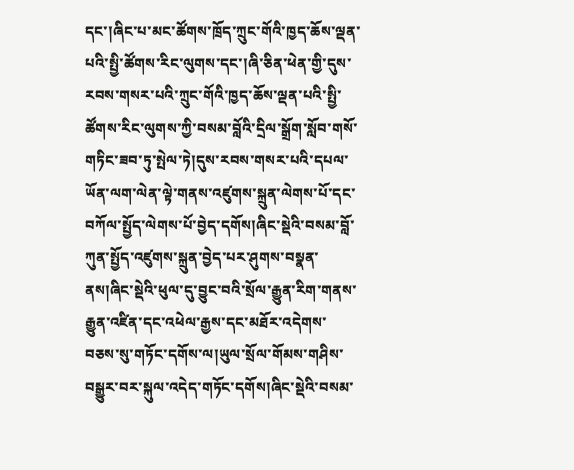དང་།ཞིང་པ་མང་ཚོགས་ཁྲོད་ཀྲུང་གོའི་ཁྱད་ཆོས་ལྡན་པའི་སྤྱི་ཚོགས་རིང་ལུགས་དང་།ཞི་ཅིན་ཕེན་གྱི་དུས་རབས་གསར་པའི་ཀྲུང་གོའི་ཁྱད་ཆོས་ལྡན་པའི་སྤྱི་ཚོགས་རིང་ལུགས་ཀྱི་བསམ་བློའི་དྲིལ་སྒྲོག་སློབ་གསོ་གཏིང་ཟབ་ཏུ་སྤེལ་ཏེ།དུས་རབས་གསར་པའི་དཔལ་ཡོན་ལག་ལེན་ལྟེ་གནས་འཛུགས་སྐྲུན་ལེགས་པོ་དང་བཀོལ་སྤྱོད་ལེགས་པོ་བྱེད་དགོས།ཞིང་སྡེའི་བསམ་བློ་ཀུན་སྤྱོད་འཛུགས་སྐྲུན་བྱེད་པར་ཤུགས་བསྣན་ནས།ཞིང་སྡེའི་ཕུལ་དུ་བྱུང་བའི་སྲོལ་རྒྱུན་རིག་གནས་རྒྱུན་འཛིན་དང་འཕེལ་རྒྱས་དང་མཐོར་འདེགས་བཅས་སུ་གཏོང་དགོས་ལ།ཡུལ་སྲོལ་གོམས་གཤིས་བསྒྱུར་བར་སྐུལ་འདེད་གཏོང་དགོས།ཞིང་སྡེའི་བསམ་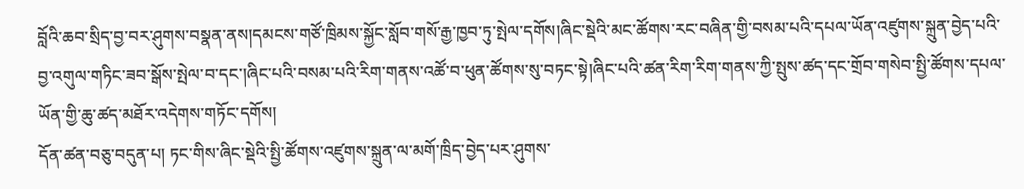བློའི་ཆབ་སྲིད་བྱ་བར་ཤུགས་བསྣན་ནས།དམངས་གཙོ་ཁྲིམས་སྐྱོང་སློབ་གསོ་རྒྱ་ཁྱབ་ཏུ་སྤེལ་དགོས།ཞིང་སྡེའི་མང་ཚོགས་རང་བཞིན་གྱི་བསམ་པའི་དཔལ་ཡོན་འཛུགས་སྐྲུན་བྱེད་པའི་བྱ་འགུལ་གཏིང་ཟབ་སྒོས་སྤེལ་བ་དང་།ཞིང་པའི་བསམ་པའི་རིག་གནས་འཚོ་བ་ཕུན་ཚོགས་སུ་བཏང་སྟེ།ཞིང་པའི་ཚན་རིག་རིག་གནས་ཀྱི་སྤུས་ཚད་དང་གྲོབ་གསེབ་སྤྱི་ཚོགས་དཔལ་ཡོན་གྱི་ཆུ་ཚད་མཐོར་འདེགས་གཏོང་དགོས།
དོན་ཚན་བཅུ་བདུན་པ། ཏང་གིས་ཞིང་སྡེའི་སྤྱི་ཚོགས་འཛུགས་སྐྲུན་ལ་མགོ་ཁྲིད་བྱེད་པར་ཤུགས་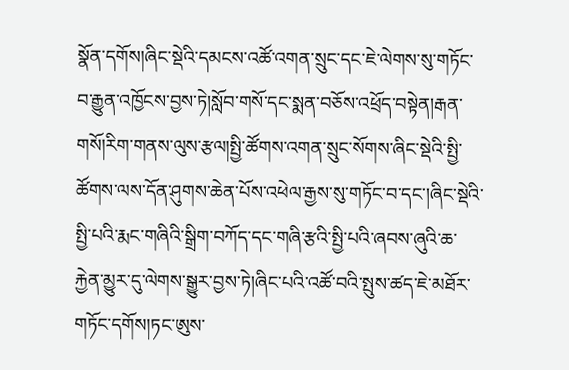སྣོན་དགོས།ཞིང་སྡེའི་དམངས་འཚོ་འགན་སྲུང་དང་ཇེ་ལེགས་སུ་གཏོང་བ་རྒྱུན་འཁྱོངས་བྱས་ཏེ།སློབ་གསོ་དང་སྨན་བཅོས་འཕྲོད་བསྟེན།རྒན་གསོ།རིག་གནས་ལུས་རྩལ།སྤྱི་ཚོགས་འགན་སྲུང་སོགས་ཞིང་སྡེའི་སྤྱི་ཚོགས་ལས་དོན་ཤུགས་ཆེན་པོས་འཕེལ་རྒྱས་སུ་གཏོང་བ་དང་།ཞིང་སྡེའི་སྤྱི་པའི་རྨང་གཞིའི་སྒྲིག་བཀོད་དང་གཞི་རྩའི་སྤྱི་པའི་ཞབས་ཞུའི་ཆ་རྐྱེན་མྱུར་དུ་ལེགས་སྒྱུར་བྱས་ཏེ།ཞིང་པའི་འཚོ་བའི་སྤུས་ཚད་ཇེ་མཐོར་གཏོང་དགོས།ཏང་ཨུས་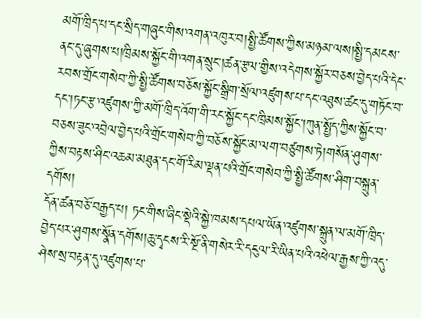མགོ་ཁྲིད་པ་དང་སྲིད་གཞུང་གིས་འགན་འཁུར་བ།སྤྱི་ཚོགས་ཀྱིས་མཉམ་ལས།སྤྱི་དམངས་ནང་དུ་ཞུགས་པ།ཁྲིམས་སྐྱོང་གི་འགན་སྲུང་།ཚན་རྩལ་གྱིས་འདེགས་སྐྱོར་བཅས་བྱེད་པའི་དེང་རབས་གྲོང་གསེབ་ཀྱི་སྤྱི་ཚོགས་བཅོས་སྐྱོང་སྒྲིག་སྲོལ་འཛུགས་པ་དང་འཐུས་ཚང་དུ་གཏོང་བ་དང་།ཏང་རྩ་འཛུགས་ཀྱི་མགོ་ཁྲིད་འོག་གི་རང་སྐྱོང་དང་ཁྲིམས་སྐྱོང་།ཀུན་སྤྱོད་ཀྱིས་སྐྱོང་བ་བཅས་ཟུང་འབྲེལ་བྱེད་པའི་གྲོང་གསེབ་ཀྱི་བཅོས་སྐྱོང་མ་ལག་བཙུགས་ཏེ།གསོན་ཤུགས་ཀྱིས་བརྟས་ཤིང་འཆམ་མཐུན་དང་གོ་རིམ་ལྡན་པའི་གྲོང་གསེབ་ཀྱི་སྤྱི་ཚོགས་ཤིག་བསྐྲུན་དགོས།
དོན་ཚན་བཅོ་བརྒྱད་པ། ཏང་གིས་ཞིང་སྡེའི་སྐྱེ་ཁམས་དཔལ་ཡོན་འཛུགས་སྐྲུན་ལ་མགོ་ཁྲིད་བྱེད་པར་ཤུགས་སྣོན་དགོས།ཆུ་དྭངས་རི་སྔོ་ནི་གསེར་རི་དངུལ་རི་ཡིན་པའི་འཕེལ་རྒྱས་ཀྱི་འདུ་ཤེས་སྲ་བརྟན་དུ་འཛུགས་པ་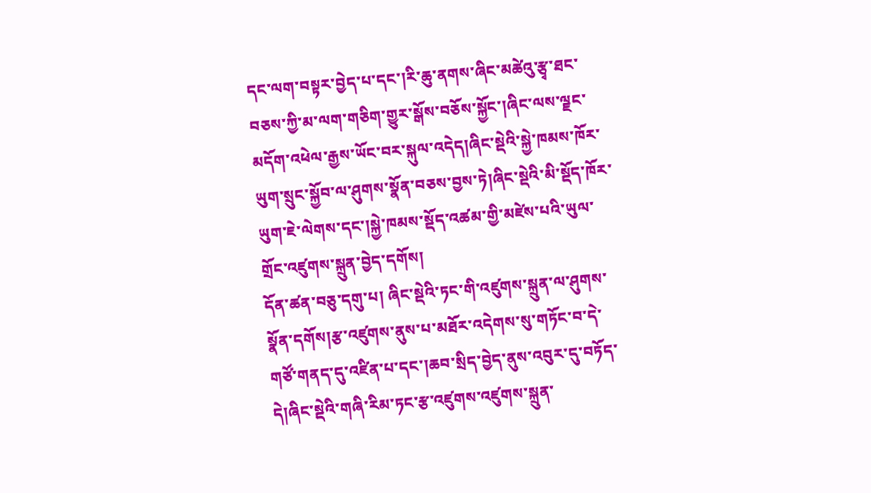དང་ལག་བསྟར་བྱེད་པ་དང་།རི་ཆུ་ནགས་ཞིང་མཚེའུ་རྩྭ་ཐང་བཅས་ཀྱི་མ་ལག་གཅིག་གྱུར་སྒོས་བཅོས་སྐྱོང་།ཞིང་ལས་ལྗང་མདོག་འཕེལ་རྒྱས་ཡོང་བར་སྐུལ་འདེད།ཞིང་སྡེའི་སྐྱེ་ཁམས་ཁོར་ཡུག་སྲུང་སྐྱོབ་ལ་ཤུགས་སྣོན་བཅས་བྱས་ཏེ།ཞིང་སྡེའི་མི་སྡོད་ཁོར་ཡུག་ཇེ་ལེགས་དང་།སྐྱེ་ཁམས་སྡོད་འཚམ་གྱི་མཛེས་པའི་ཡུལ་གྲོང་འཛུགས་སྐྲུན་བྱེད་དགོས།
དོན་ཚན་བཅུ་དགུ་པ། ཞིང་སྡེའི་ཏང་གི་འཛུགས་སྐྲུན་ལ་ཤུགས་སྣོན་དགོས།རྩ་འཛུགས་ནུས་པ་མཐོར་འདེགས་སུ་གཏོང་བ་དེ་གཙོ་གནད་དུ་འཛིན་པ་དང་།ཆབ་སྲིད་བྱེད་ནུས་འབུར་དུ་བཏོད་དེ།ཞིང་སྡེའི་གཞི་རིམ་ཏང་རྩ་འཛུགས་འཛུགས་སྐྲུན་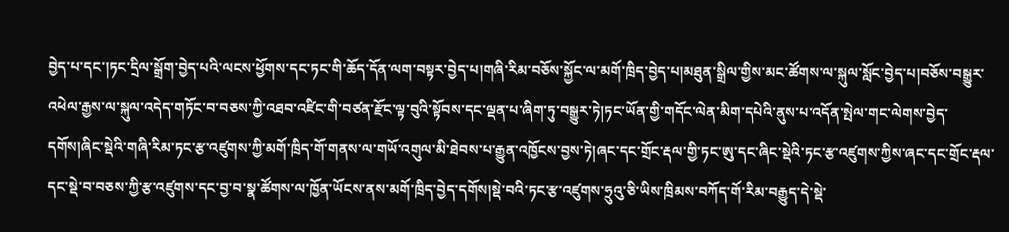བྱེད་པ་དང་།ཏང་དྲིལ་སྒྲོག་བྱེད་པའི་ལངས་ཕྱོགས་དང་ཏང་གི་ཆོད་དོན་ལག་བསྟར་བྱེད་པ།གཞི་རིམ་བཅོས་སྐྱོང་ལ་མགོ་ཁྲིད་བྱེད་པ།མཐུན་སྒྲིལ་གྱིས་མང་ཚོགས་ལ་སྐུལ་སློང་བྱེད་པ།བཅོས་བསྒྱུར་འཕེལ་རྒྱས་ལ་སྐུལ་འདེད་གཏོང་བ་བཅས་ཀྱི་འཐབ་འཛིང་གི་བཙན་རྫོང་ལྟ་བུའི་སྟོབས་དང་ལྡན་པ་ཞིག་ཏུ་བསྒྱུར་ཏེ།ཏང་ཡོན་གྱི་གདོང་ལེན་མིག་དཔེའི་ནུས་པ་འདོན་སྤེལ་གང་ལེགས་བྱེད་དགོས།ཞིང་སྡེའི་གཞི་རིམ་ཏང་རྩ་འཛུགས་ཀྱི་མགོ་ཁྲིད་གོ་གནས་ལ་གཡོ་འགུལ་མི་ཐེབས་པ་རྒྱུན་འཁྱོངས་བྱས་ཏེ།ཞང་དང་གྲོང་རྡལ་གྱི་ཏང་ཨུ་དང་ཞིང་སྡེའི་ཏང་རྩ་འཛུགས་ཀྱིས་ཞང་དང་གྲོང་རྡལ་དང་སྡེ་བ་བཅས་ཀྱི་རྩ་འཛུགས་དང་བྱ་བ་སྣ་ཚོགས་ལ་ཁྱོན་ཡོངས་ནས་མགོ་ཁྲིད་བྱེད་དགོས།སྡེ་བའི་ཏང་རྩ་འཛུགས་ཧྲུའུ་ཅི་ཡིས་ཁྲིམས་བཀོད་གོ་རིམ་བརྒྱུད་དེ་སྡེ་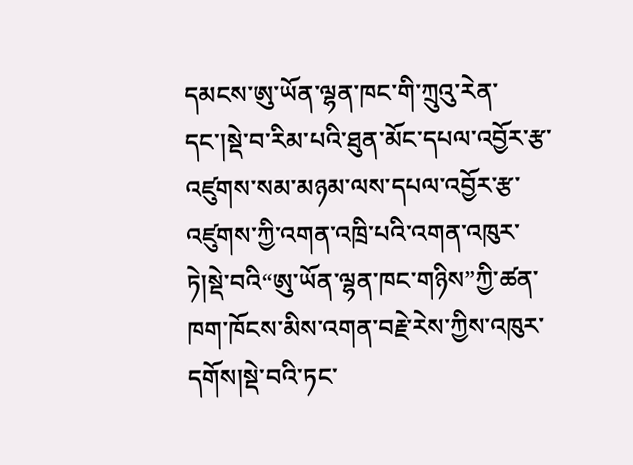དམངས་ཨུ་ཡོན་ལྷན་ཁང་གི་ཀྲུའུ་རེན་དང་།སྡེ་བ་རིམ་པའི་ཐུན་མོང་དཔལ་འབྱོར་རྩ་འཛུགས་སམ་མཉམ་ལས་དཔལ་འབྱོར་རྩ་འཛུགས་ཀྱི་འགན་འཁྲི་པའི་འགན་འཁུར་ཏེ།སྡེ་བའི“ཨུ་ཡོན་ལྷན་ཁང་གཉིས”ཀྱི་ཚན་ཁག་ཁོངས་མིས་འགན་བརྗེ་རེས་ཀྱིས་འཁུར་དགོས།སྡེ་བའི་ཏང་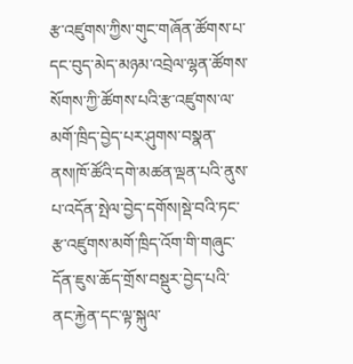རྩ་འཛུགས་ཀྱིས་གུང་གཞོན་ཚོགས་པ་དང་བུད་མེད་མཉམ་འབྲེལ་ལྷན་ཚོགས་སོགས་ཀྱི་ཚོགས་པའི་རྩ་འཛུགས་ལ་མགོ་ཁྲིད་བྱེད་པར་ཤུགས་བསྣན་ནས།ཁོ་ཚོའི་དགེ་མཚན་ལྡན་པའི་ནུས་པ་འདོན་སྤེལ་བྱེད་དགོས།སྡེ་བའི་ཏང་རྩ་འཛུགས་མགོ་ཁྲིད་འོག་གི་གཞུང་དོན་ཇུས་ཆོད་གྲོས་བསྡུར་བྱེད་པའི་ནང་རྐྱེན་དང་ལྟ་སྐུལ་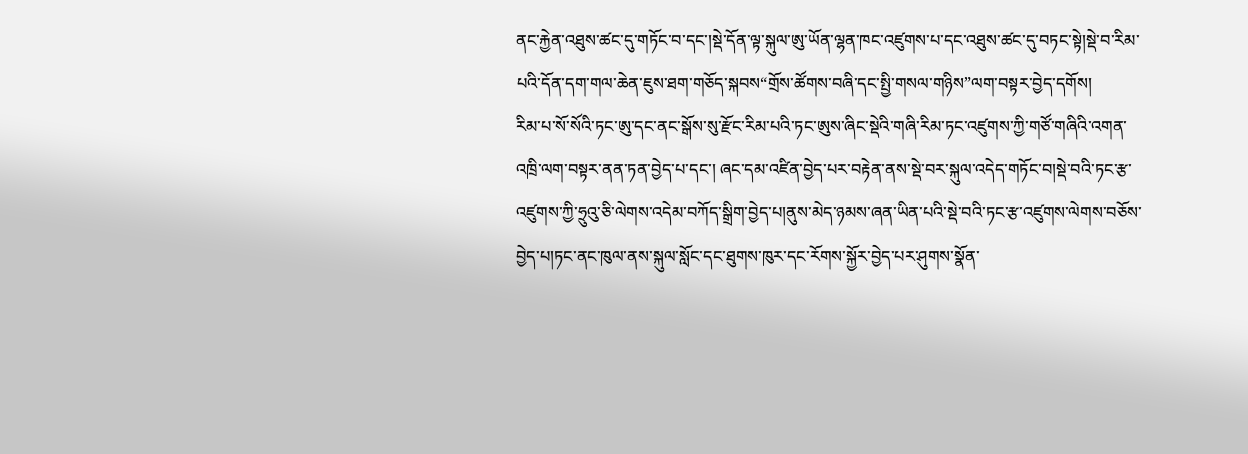ནང་རྐྱེན་འཐུས་ཚང་དུ་གཏོང་བ་དང་།སྡེ་དོན་ལྟ་སྐུལ་ཨུ་ཡོན་ལྷན་ཁང་འཛུགས་པ་དང་འཐུས་ཚང་དུ་བཏང་སྟེ།སྡེ་བ་རིམ་པའི་དོན་དག་གལ་ཆེན་ཇུས་ཐག་གཅོད་སྐབས“གྲོས་ཚོགས་བཞི་དང་སྤྱི་གསལ་གཉིས”ལག་བསྟར་བྱེད་དགོས།
རིམ་པ་སོ་སོའི་ཏང་ཨུ་དང་ནང་སྒོས་སུ་རྫོང་རིམ་པའི་ཏང་ཨུས་ཞིང་སྡེའི་གཞི་རིམ་ཏང་འཛུགས་ཀྱི་གཙོ་གཞིའི་འགན་འཁྲི་ལག་བསྟར་ནན་ཏན་བྱེད་པ་དང་། ཞང་དམ་འཛིན་བྱེད་པར་བརྟེན་ནས་སྡེ་བར་སྐུལ་འདེད་གཏོང་བ།སྡེ་བའི་ཏང་རྩ་འཛུགས་ཀྱི་ཧྲུའུ་ཅི་ལེགས་འདེམ་བཀོད་སྒྲིག་བྱེད་པ།ནུས་མེད་ཉམས་ཞན་ཡིན་པའི་སྡེ་བའི་ཏང་རྩ་འཛུགས་ལེགས་བཅོས་བྱེད་པ།ཏང་ནང་ཁུལ་ནས་སྐུལ་སློང་དང་ཐུགས་ཁུར་དང་རོགས་སྐྱོར་བྱེད་པར་ཤུགས་སྣོན་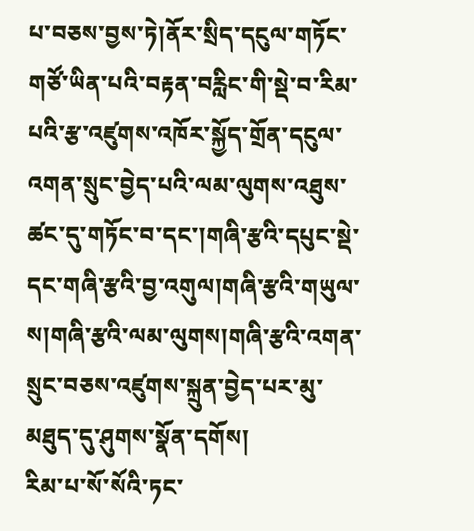པ་བཅས་བྱས་ཏེ།ནོར་སྲིད་དངུལ་གཏོང་གཙོ་ཡིན་པའི་བརྟན་བརླིང་གི་སྡེ་བ་རིམ་པའི་རྩ་འཛུགས་འཁོར་སྐྱོད་གྲོན་དངུལ་འགན་སྲུང་བྱེད་པའི་ལམ་ལུགས་འཐུས་ཚང་དུ་གཏོང་བ་དང་།གཞི་རྩའི་དཔུང་སྡེ་དང་གཞི་རྩའི་བྱ་འགུལ།གཞི་རྩའི་གཡུལ་ས།གཞི་རྩའི་ལམ་ལུགས།གཞི་རྩའི་འགན་སྲུང་བཅས་འཛུགས་སྐྲུན་བྱེད་པར་མུ་མཐུད་དུ་ཤུགས་སྣོན་དགོས།
རིམ་པ་སོ་སོའི་ཏང་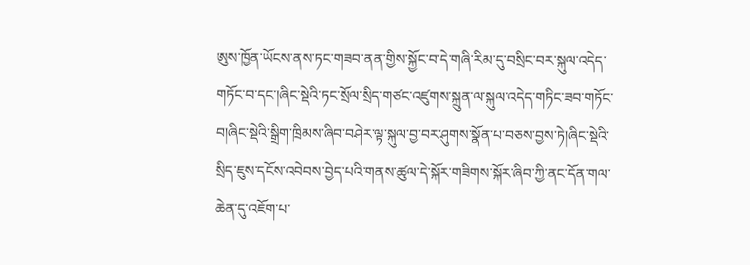ཨུས་ཁྱོན་ཡོངས་ནས་ཏང་གཟབ་ནན་གྱིས་སྐྱོང་བ་དེ་གཞི་རིམ་དུ་བསྲིང་བར་སྐུལ་འདེད་གཏོང་བ་དང་།ཞིང་སྡེའི་ཏང་སྲོལ་སྲིད་གཙང་འཛུགས་སྐྲུན་ལ་སྐུལ་འདེད་གཏིང་ཟབ་གཏོང་བ།ཞིང་སྡེའི་སྒྲིག་ཁྲིམས་ཞིབ་བཤེར་ལྟ་སྐུལ་བྱ་བར་ཤུགས་སྣོན་པ་བཅས་བྱས་ཏེ།ཞིང་སྡེའི་སྲིད་ཇུས་དངོས་འབེབས་བྱེད་པའི་གནས་ཚུལ་དེ་སྐོར་གཟིགས་སྐོར་ཞིབ་ཀྱི་ནང་དོན་གལ་ཆེན་དུ་འཇོག་པ་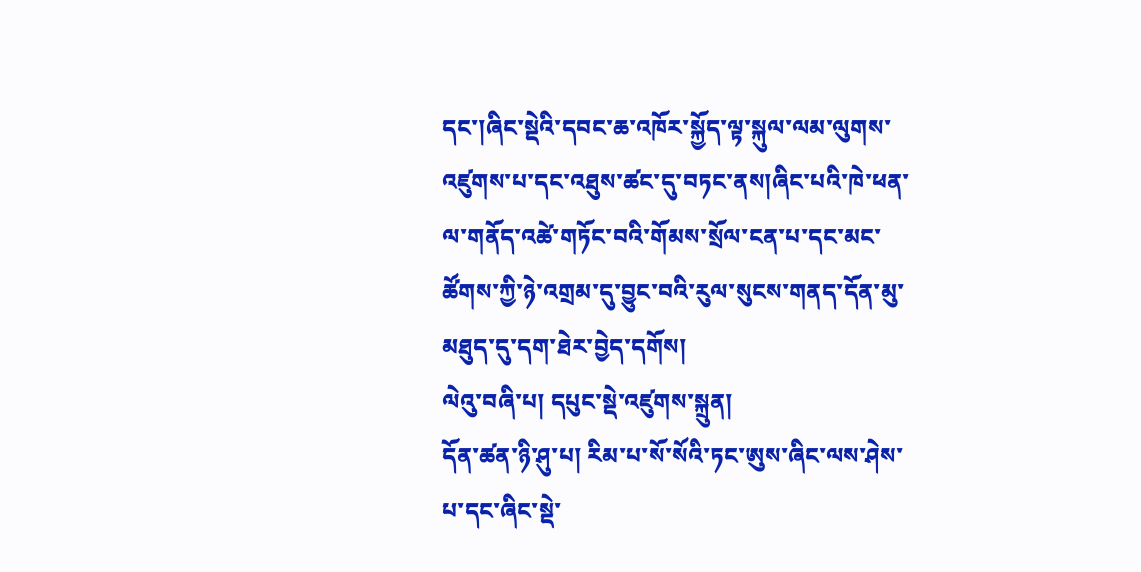དང་།ཞིང་སྡེའི་དབང་ཆ་འཁོར་སྐྱོད་ལྟ་སྐུལ་ལམ་ལུགས་འཛུགས་པ་དང་འཐུས་ཚང་དུ་བཏང་ནས།ཞིང་པའི་ཁེ་ཕན་ལ་གནོད་འཚེ་གཏོང་བའི་གོམས་སྲོལ་ངན་པ་དང་མང་ཚོགས་ཀྱི་ཉེ་འགྲམ་དུ་བྱུང་བའི་རུལ་སུངས་གནད་དོན་མུ་མཐུད་དུ་དག་ཐེར་བྱེད་དགོས།
ལེའུ་བཞི་པ། དཔུང་སྡེ་འཛུགས་སྐྲུན།
དོན་ཚན་ཉི་ཤུ་པ། རིམ་པ་སོ་སོའི་ཏང་ཨུས་ཞིང་ལས་ཤེས་པ་དང་ཞིང་སྡེ་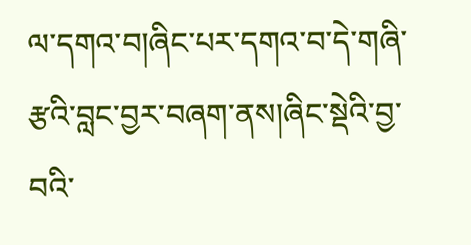ལ་དགའ་བ།ཞིང་པར་དགའ་བ་དེ་གཞི་རྩའི་བླང་བྱར་བཞག་ནས།ཞིང་སྡེའི་བྱ་བའི་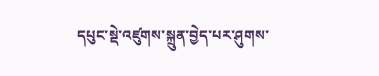དཔུང་སྡེ་འཛུགས་སྐྲུན་བྱེད་པར་ཤུགས་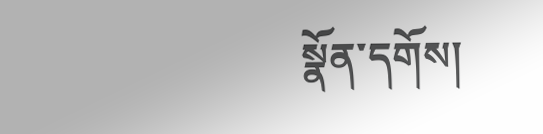སྣོན་དགོས།